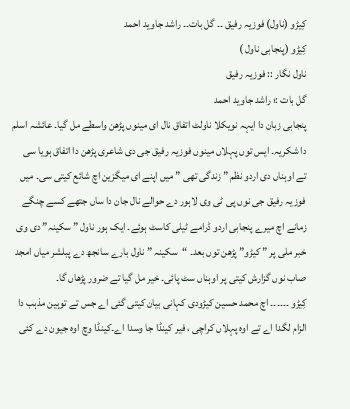کِیڑو (ناول) فوزیہ رفیق ۔۔ گل بات۔۔ راشد جاوید احمد
کِیڑو (پنجابی ناول )
ناول نگار :: فوزیہ رفیق
گل بات :؛ راشد جاوید احمد
پنجابی زبان دا ایہہ نویکلا ناولٹ اتفاق نال ای مینوں پڑھن واسطے مل گیا۔ عائشہ اسلم دا شکریہ۔ ایس توں پہلاں مینوں فوزیہ رفیق جی دی شاعری پڑھن دا اتفاق ہویا سی تے اوہناں دی اردو نظم ” زندگی تھی ” میں اپنے ای میگزین اچ شائع کیتی سی۔ میں فوزیہ رفیق جی نوں پی ٹی وی لاہور دے حوالے نال جان دا ساں جتھے کسے چنگے زمانے اچ میرے پنجابی اردو ڈرامے ٹیلی کاسٹ ہوئے۔ ایک ہور ناول ” سکینہ” دی وی خبر ملی پر ” کیڑو” پڑھن توں بعد۔ “سکینہ ” ناول بارے سانجھ دے پبلشر میاں امجد صاب نوں گزارش کیتی پر اوہناں سٹ پائی۔ خیر مل گیا تے ضرور پڑھاں گا۔
کِیڑو ۔۔۔۔۔۔ اچ محمد حسین کیڑودی کہانی بیان کیتی گئی اے جس تے توہین مذہب دا الزام لگدا اے تے اوہ پہلاں کراچی ، فیر کینڈا جا وسدا اے۔کینڈا وچ اوہ جیون دے کئی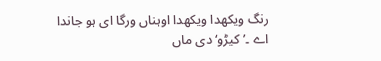رنگ ویکھدا ویکھدا اوہناں ورگا ای ہو جاندا اے ۔’کیڑو‘ دی ماں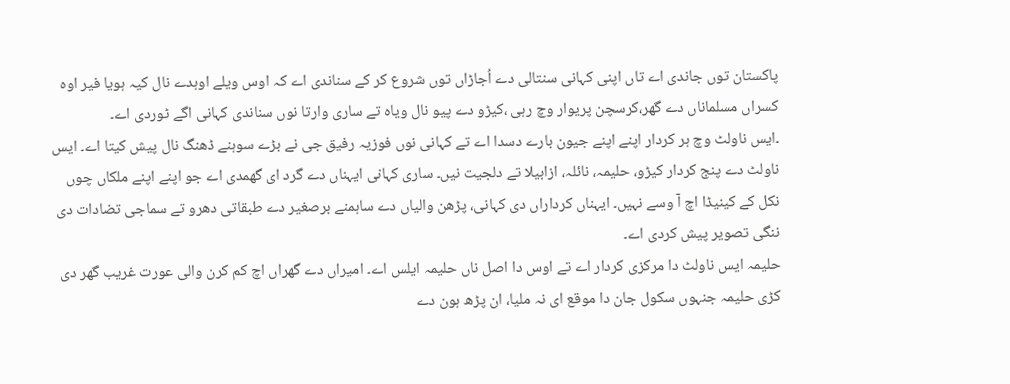پاکستان توں جاندی اے تاں اپنی کہانی سنتالی دے اُجاڑاں توں شروع کر کے سناندی اے کہ اوس ویلے اوہدے نال کیہ ہویا فیر اوہ کسراں مسلماناں دے گھر،کرسچن پریوار وچ رہی ،کیڑو دے پیو نال ویاہ تے ساری وارتا نوں سناندی کہانی اگے ٹوردی اے۔
۔ایس ناولٹ وچ ہر کردار اپنے اپنے جیون بارے دسدا اے تے کہانی نوں فوزیہ رفیق جی نے بڑے سوہنے ڈھنگ نال پیش کیتا اے۔ ایس ناولٹ دے پنج کردار کیڑو، حلیمہ، نائلہ، ازابیلا تے دلجیت نیں۔ ساری کہانی ایہناں دے گرد ای گھمدی اے جو اپنے اپنے ملکاں چوں نکل کے کینیڈا اچ آ وسے نہیں۔ ایہناں کرداراں دی کہانی، پڑھن والیاں دے ساہمنے برصغیر دے طبقاتی دھرو تے سماجی تضادات دی ننگی تصویر پیش کردی اے۔
حلیمہ ایس ناولٹ دا مرکزی کردار اے تے اوس دا اصل ناں حلیمہ ایلس اے۔ امیراں دے گھراں اچ کم کرن والی عورت غریب گھر دی کڑی حلیمہ جنہوں سکول جان دا موقع ای نہ ملیا، ان پڑھ ہون دے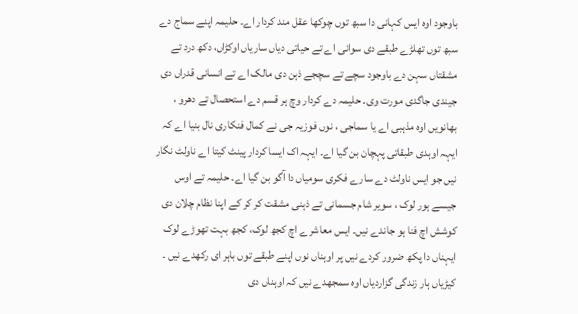باوجود اوہ ایس کہانی دا سبھ توں چوکھا عقل مند کردار اے۔ حلیمہ اپنے سماج دے سبھ توں تھلڑے طبقے دی سوانی اے تے حیاتی دیاں ساریاں اوکڑاں، دکھ درد تے مشقتاں سہن دے باوجود سچے تے سچجے ذہن دی مالک اے تے انسانی قدراں دی جیندی جاگدی مورت وی۔ حلیمہ دے کردار وچ ہر قسم دے استحصال تے دھرو ، بھانویں اوہ مذہبی اے یا سماجی ، نوں فوزیہ جی نے کمال فنکاری نال بنیا اے کہ ایہہ اوہدی طبقاتی پہچان بن گیا اے۔ ایہہ اک ایسا کردار پینٹ کیتا اے ناولٹ نگار نیں جو ایس ناولٹ دے سارے فکری سومیاں دا آگو بن گیا اے۔ حلیمہ تے اوس جیسے ہور لوک ، سویر شام جسمانی تے ذہنی مشقت کر کر کے اپنا نظام چلان دی کوشش اچ فنا ہو جاندے نیں۔ ایس معاشرے اچ کجھ لوک، کجھ بہت تھوڑے لوک ایہناں دا پکھ ضرور کردے نیں پر اوہناں نوں اپنے طبقے توں باہر ای رکھدے نیں ۔ کیڑیاں ہار زندگی گزاردیاں اوہ سمجھدے نیں کہ اوہناں دی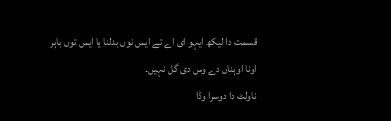قسمت دا لیکھ ایہو ای اے تے ایس نوں بدلنا یا ایس توں باہر اونا اوہناں دے وس دی گل نہیں۔
ناولٹ دا دوسرا وڈا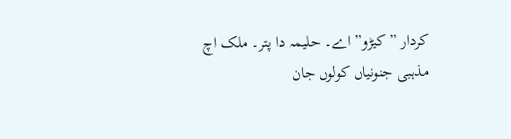کردار ” کیڑو” اے۔ حلیمہ دا پتر۔ ملک اچ مذہبی جنونیاں کولوں جان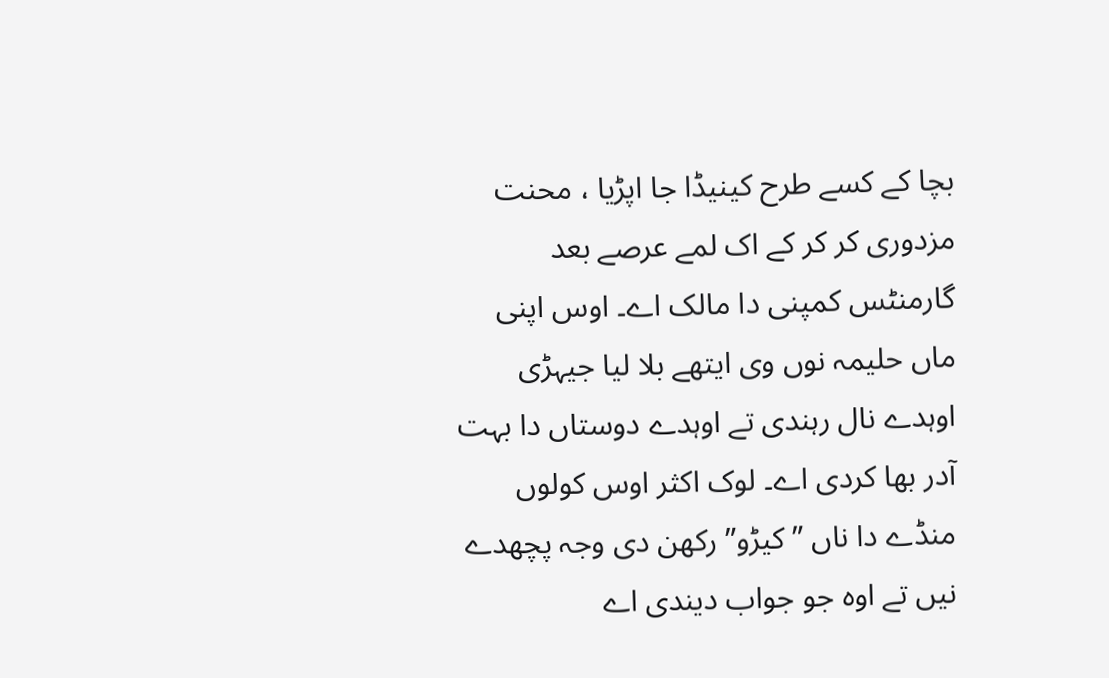بچا کے کسے طرح کینیڈا جا اپڑیا ، محنت مزدوری کر کر کے اک لمے عرصے بعد گارمنٹس کمپنی دا مالک اے۔ اوس اپنی ماں حلیمہ نوں وی ایتھے بلا لیا جیہڑی اوہدے نال رہندی تے اوہدے دوستاں دا بہت آدر بھا کردی اے۔ لوک اکثر اوس کولوں منڈے دا ناں ” کیڑو” رکھن دی وجہ پچھدے نیں تے اوہ جو جواب دیندی اے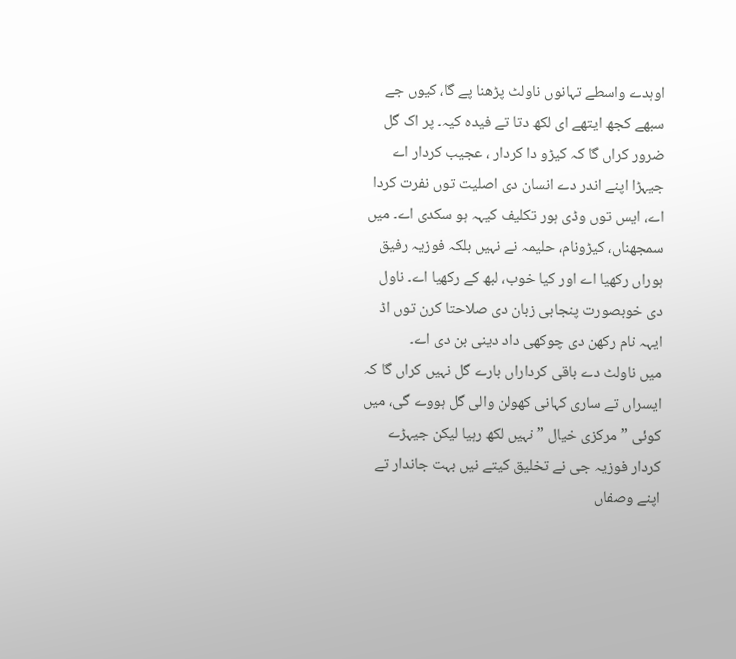اوہدے واسطے تہانوں ناولٹ پڑھنا پے گا، کیوں جے سبھے کجھ ایتھے ای لکھ دتا تے فیدہ کیہ۔ پر اک گل ضرور کراں گا کہ کیڑو دا کردار ، عجیب کردار اے جیہڑا اپنے اندر دے انسان دی اصلیت توں نفرت کردا اے، ایس توں وڈی ہور تکلیف کیہہ ہو سکدی اے۔ میں سمجھناں، کیڑونام، حلیمہ نے نہیں بلکہ فوزیہ رفیق ہوراں رکھیا اے اور کیا خوب، لبھ کے رکھیا اے۔ ناول دی خوبصورت پنجابی زبان دی صلاحتا کرن توں اڈ ایہہ نام رکھن دی چوکھی داد دینی بن دی اے۔
میں ناولٹ دے باقی کرداراں بارے گل نہیں کراں گا کہ ایسراں تے ساری کہانی کھولن والی گل ہووے گی، میں کوئی ” مرکزی خیال ” نہیں لکھ رہیا لیکن جیہڑے کردار فوزیہ جی نے تخلیق کیتے نیں بہت جاندار تے اپنے وصفاں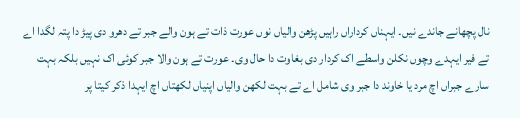نال پچھانے جاندے نیں۔ ایہناں کرداراں راہیں پڑھن والیاں نوں عورت ذات تے ہون والے جبر تے دھرو دی پیڑ دا پتہ لگدا اے تے فیر ایہدے وچوں نکلن واسطے اک کردار دی بغاوت دا حال وی۔ عورت تے ہون والا جبر کوئی اک نہیں بلکہ بہت سارے جبراں اچ مرد یا خاوند دا جبر وی شامل اے تے بہت لکھن والیاں اپنیاں لکھتاں اچ ایہدا ذکر کیتا پر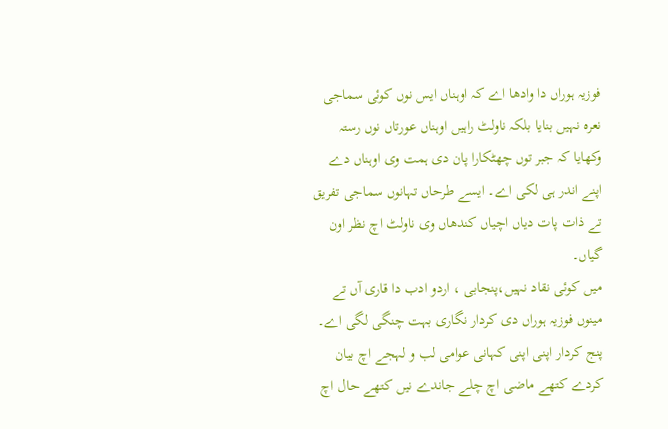فوزیہ ہوراں دا وادھا اے کہ اوہناں ایس نوں کوئی سماجی نعرہ نہیں بنایا بلکہ ناولٹ راہیں اوہناں عورتاں نوں رستہ وکھایا کہ جبر توں چھٹکارا پان دی ہمت وی اوہناں دے اپنے اندر ہی لکی اے۔ ایسے طرحاں تہانوں سماجی تفریق تے ذات پات دیاں اچیاں کندھاں وی ناولٹ اچ نظر اون گیاں۔
میں کوئی نقاد نہیں،پنجابی ، اردو ادب دا قاری آں تے مینوں فوزیہ ہوراں دی کردار نگاری بہت چنگی لگی اے۔ پنج کردار اپنی اپنی کہانی عوامی لب و لہجے اچ بیان کردے کتھے ماضی اچ چلے جاندے نیں کتھے حال اچ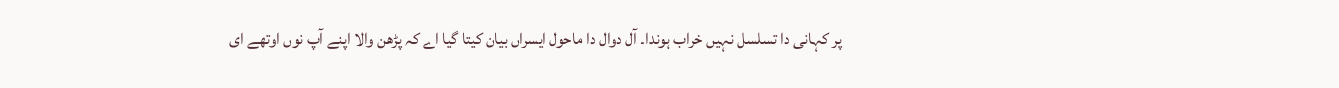پر کہانی دا تسلسل نہیں خراب ہوندا۔ آل دوال دا ماحول ایسراں بیان کیتا گیا اے کہ پڑھن والا اپنے آپ نوں اوتھے ای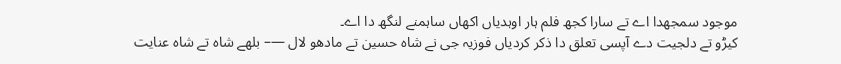موجود سمجھدا اے تے سارا کجھ فلم ہار اوہدیاں اکھاں ساہمنے لنگھ دا اے۔
کیڑو تے دلجیت دے آپسی تعلق دا ذکر کردیاں فوزیہ جی نے شاہ حسین تے مادھو لال —– بلھے شاہ تے شاہ عنایت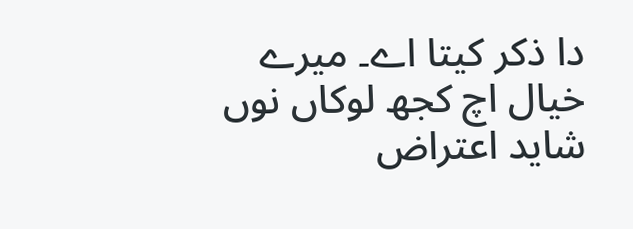دا ذکر کیتا اے۔ میرے خیال اچ کجھ لوکاں نوں شاید اعتراض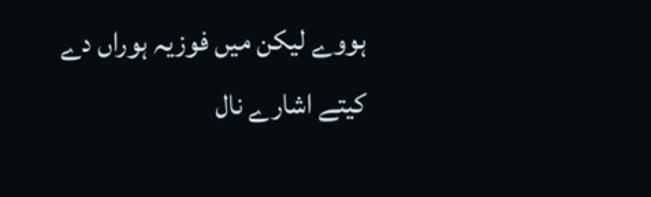ہووے لیکن میں فوزیہ ہوراں دے کیتے اشارے نال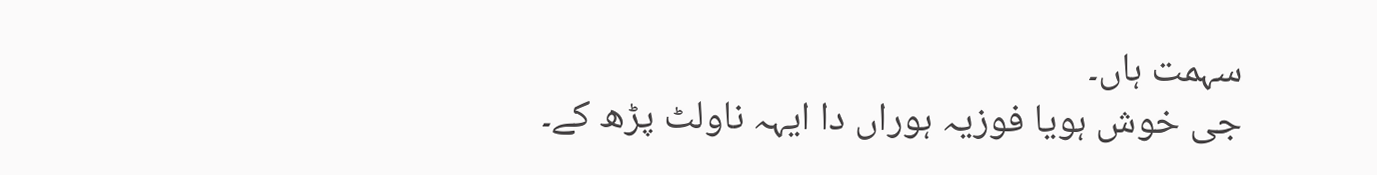سہمت ہاں۔
جی خوش ہویا فوزیہ ہوراں دا ایہہ ناولٹ پڑھ کے۔